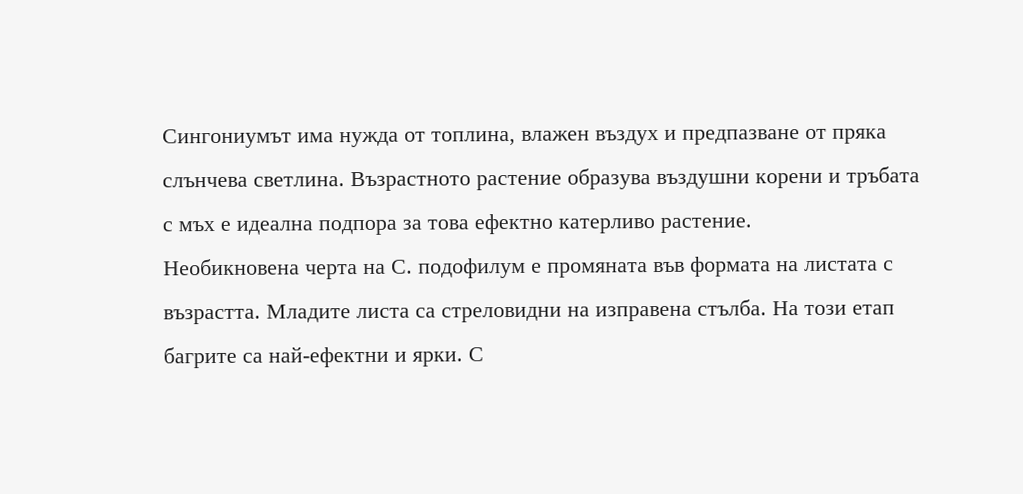Сингониумът има нужда от топлина, влажен въздух и предпазване от пряка слънчева светлина. Възрастното растение образува въздушни корени и тръбата с мъх е идеална подпора за това ефектно катерливо растение.
Необикновена черта на С. подофилум е промяната във формата на листата с възрастта. Младите листа са стреловидни на изправена стълба. На този етап багрите са най-ефектни и ярки. С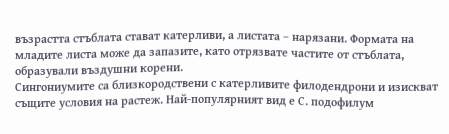възрастта стъблата стават катерливи, а листата – нарязани. Формата на младите листа може да запазите, като отрязвате частите от стъблата, образували въздушни корени.
Сингониумите са близкородствени с катерливите филодендрони и изискват същите условия на растеж. Най-популярният вид е С. подофилум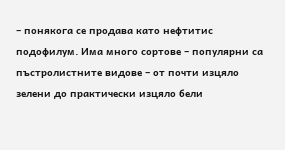– понякога се продава като нефтитис подофилум. Има много сортове – популярни са пъстролистните видове – от почти изцяло зелени до практически изцяло бели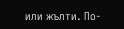или жълти. По-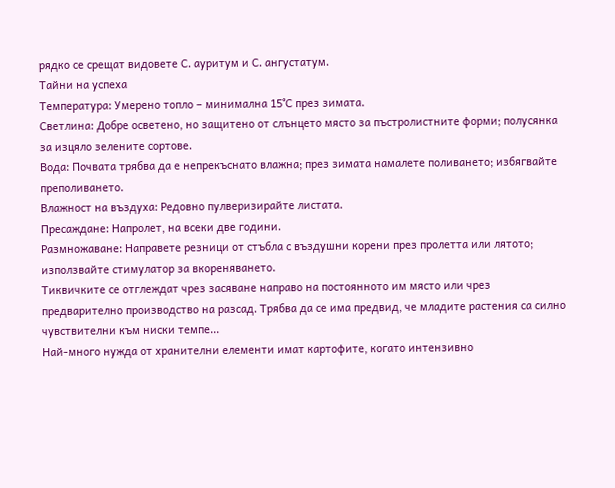рядко се срещат видовете С. ауритум и С. ангустатум.
Тайни на успеха
Температура: Умерено топло – минимална 15°С през зимата.
Светлина: Добре осветено, но защитено от слънцето място за пъстролистните форми; полусянка за изцяло зелените сортове.
Вода: Почвата трябва да е непрекъснато влажна; през зимата намалете поливането; избягвайте преполиването.
Влажност на въздуха: Редовно пулверизирайте листата.
Пресаждане: Напролет, на всеки две години.
Размножаване: Направете резници от стъбла с въздушни корени през пролетта или лятото; използвайте стимулатор за вкореняването.
Тиквичките се отглеждат чрез засяване направо на постоянното им място или чрез предварително производство на разсад. Трябва да се има предвид, че младите растения са силно чувствителни към ниски темпе...
Най-много нужда от хранителни елементи имат картофите, когато интензивно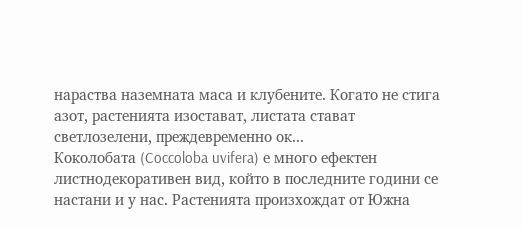нараства наземната маса и клубените. Когато не стига азот, растенията изостават, листата стават светлозелени, преждевременно ок...
Коколобата (Coccoloba uvifera) е много ефектен листнодекоративен вид, който в последните години се настани и у нас. Растенията произхождат от Южна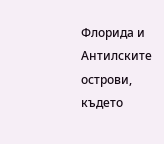Флорида и Антилските острови, където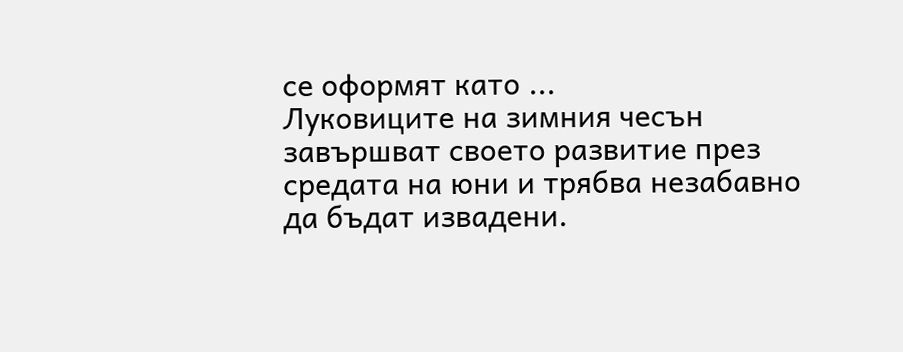се оформят като ...
Луковиците на зимния чесън завършват своето развитие през средата на юни и трябва незабавно да бъдат извадени.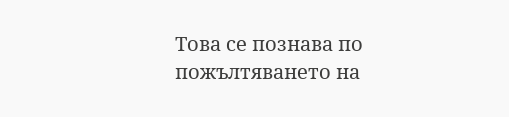Това се познава по пожълтяването на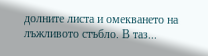долните листа и омекването на лъжливото стъбло. В таз...